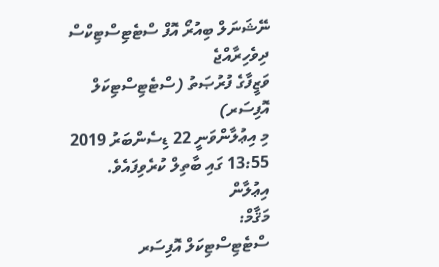ނޭޝަނަލް ބިއުރޯ އޮފް ސްޓެޓިސްޓިކްސް
ދިވެހިރާއްޖެ
ވަޒީފާގެ ފުރުޞަތު (ސްޓެޓިސްޓިކަލް އޮފިސަރ)
މި އިޢުލާންވަނީ 22 ޑިސެންބަރު 2019 13:55 ގައި ބާތިލް ކުރެވިފައެވެ.
އިޢުލާން
މަޤާމް:
ސްޓެޓިސްޓިކަލް އޮފިސަރ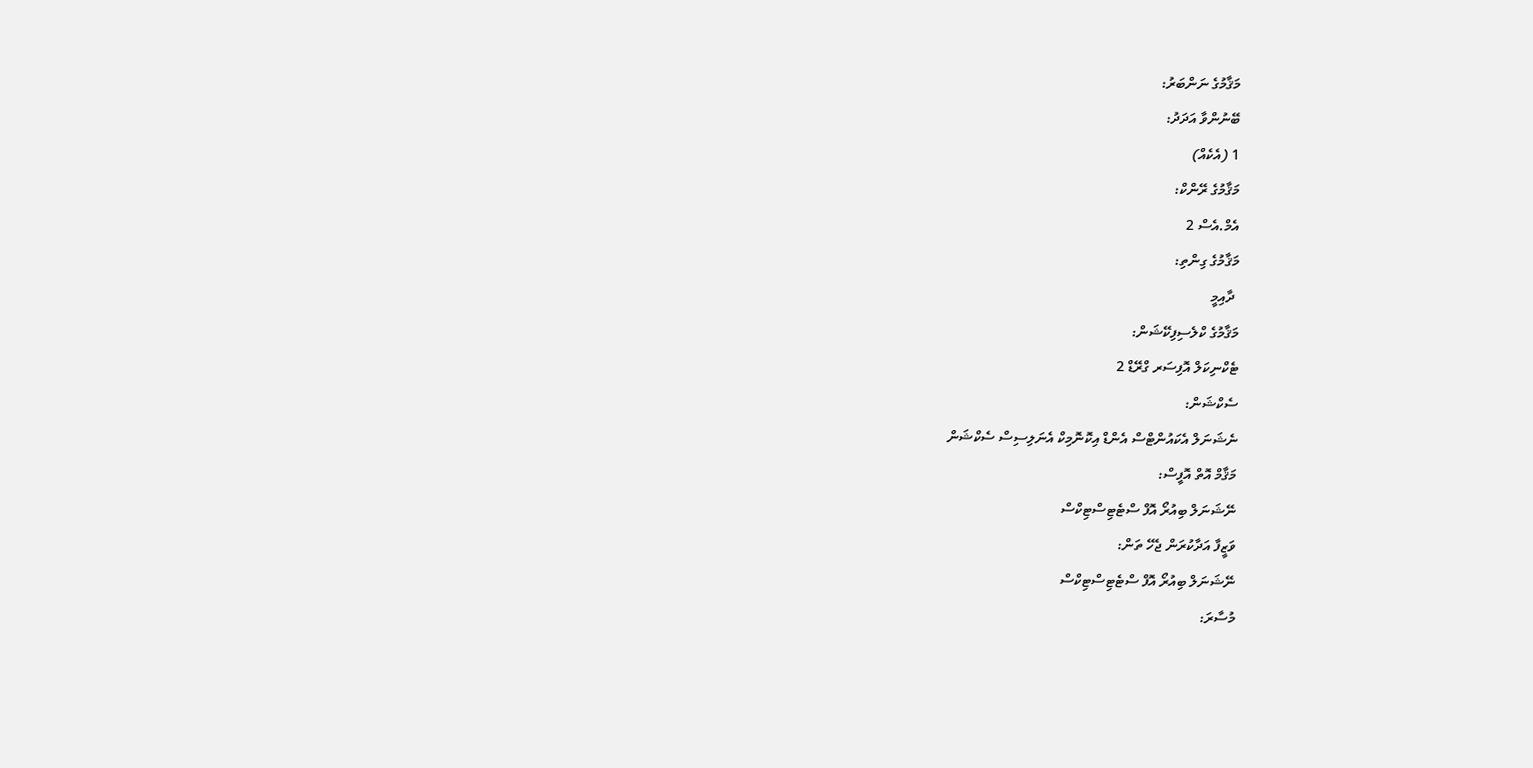މަޤާމުގެ ނަންބަރު:
ބޭނުންވާ އަދަދު:
1 (އެކެއް)
މަޤާމުގެ ރޭންކް:
އެމް.އެސް 2
މަޤާމުގެ ގިންތި:
 ދާއިމީ
މަޤާމުގެ ކްލެސިފިކޭޝަން:
ޓެކްނިކަލް އޮފިސަރ ގްރޭޑް 2
ސެކްޝަން:
ނެޝަނަލް އެކައުންޓްސް އެންޑް އިކޮނޮމިކް އެނަލިސިސް ސެކްޝަން
މަޤާމް އޮތް އޮފީސް:
ނޭޝަނަލް ބިއުރޯ އޮފް ސްޓެޓިސްޓިކްސް
ވަޒީފާ އަދާކުރަން ޖެހޭ ތަން:
ނޭޝަނަލް ބިއުރޯ އޮފް ސްޓެޓިސްޓިކްސް
މުސާރަ: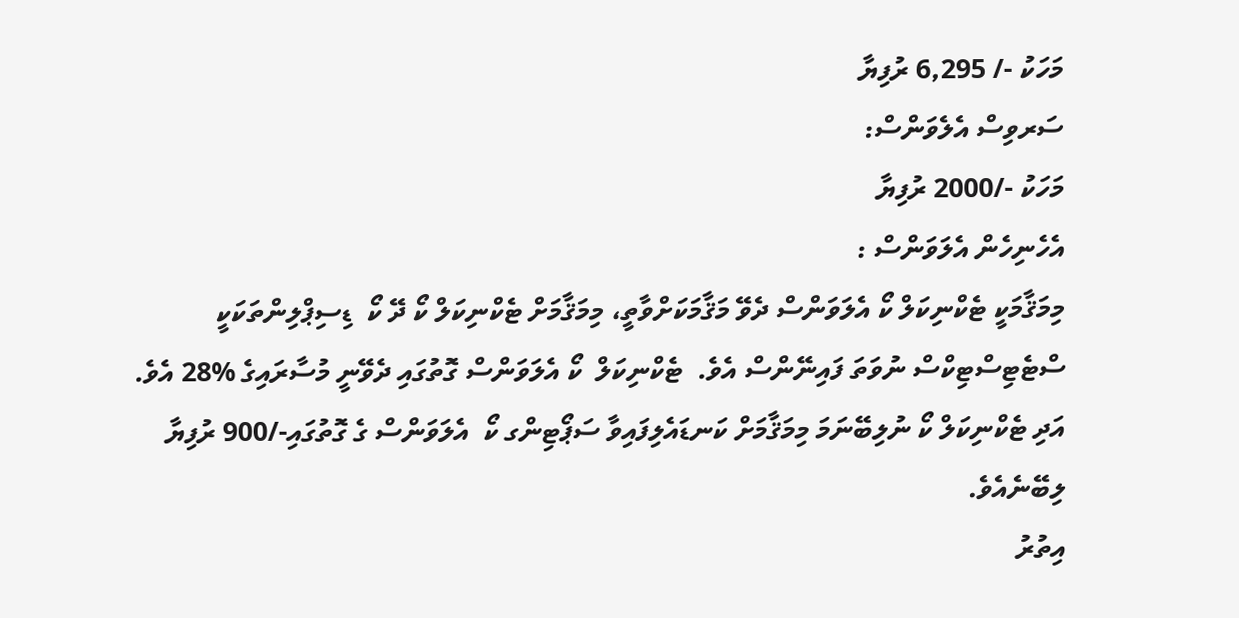މަހަކު -/ 6,295 ރުފިޔާ
ސަރވިސް އެލެވަންސް:
މަހަކު -/2000 ރުފިޔާ
އެހެނިހެން އެލަވަންސް :
މިމަޤާމަކީ ޓެކްނިކަލް ކޯ އެލަވަންސް ދެވޭ މަޤާމަކަށްވާތީ، މިމަޤާމަށް ޓެކްނިކަލް ކޯ ދޭ ކޯ  ޑިސިޕްލިންތަކަކީ ސްޓެޓިސްޓިކްސް ނުވަތަ ފައިނޭންސް އެވެ.  ޓެކްނިކަލް  ކޯ އެލަވަންސް ގޮތުގައި ދެވޭނީ މުސާރައިގެ %28 އެވެ.
އަދި ޓެކްނިކަލް ކޯ ނުލިބޭނަމަ މިމަޤާމަށް ކަނޑައެލިފައިވާ ސަޕޯޓިންގ ކޯ  އެލަވަންސް ގެ ގޮތުގައި-/900 ރުފިޔާ  ލިބޭނެއެވެ.
އިތުރު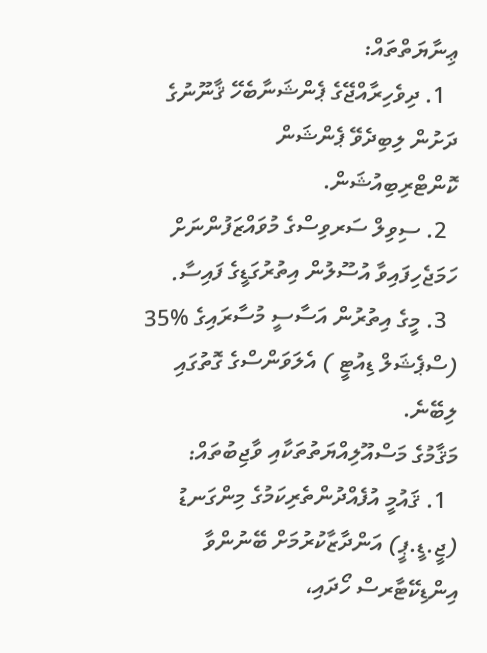ޢިނާޔަތްތައް:
  1. ދިވެހިރާއްޖޭގެ ޕެންޝަނާބެހޭ ޤާނޫނުގެ ދަށުން ލިބިދެވޭ ޕެންޝަން ކޮންޓްރިބިއުޝަން.
  2. ސިވިލް ސަރވިސްގެ މުވައްޒަފުންނަށް ހަމަޖެހިފައިވާ އުސޫލުން އިތުރުގަޑީގެ ފައިސާ.
  3. މީގެ އިތުރުން އަސާސީ މުސާރައިގެ %35 (ސްޕެޝަލް ޑިއުޓީ ) އެލަވަންސްގެ ގޮތުގައި ލިބޭނެ.
މަޤާމުގެ މަސްއޫލިއްޔަތުތަކާއި ވާޖިބުތައް:
  1. ޤައުމީ އުފެއްދުންތެރިކަމުގެ މިންގަނޑު (ޖީ.ޑީ.ޕީ) އަންދާޒާކުރުމަށް ބޭނުންވާ  އިންޑިކޭޓާރސް ހޯދައި،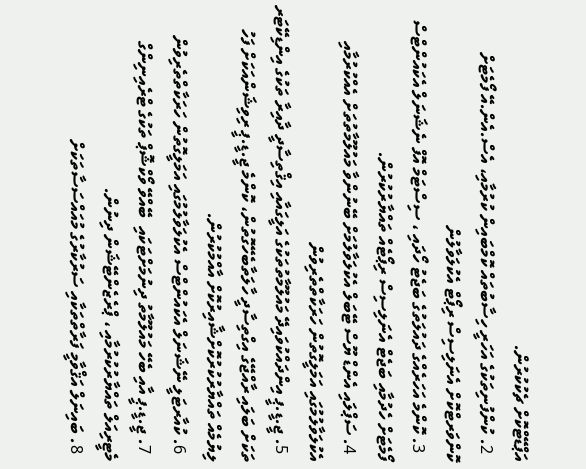އަޕްޑޭޓްކޮށް ޗެކުކުރުން.
  2. ކުންފުނިތަކުގެ އަހަރީ ހިސާބުތައް ކޮމްބައިން ކުރުމާއި، އެސް.އެން.އޭ ފޯމެޓަށް ކޮންވަރޓްކޮށް އެނަލިސިސް ރިޕޯޓް އެކުލަވާލުން
  3. ކޮންމެ އަހަރެއްގެ ދައުލަތުގެ ބަޖެޓު ހޯދައި ، ސިސްޓަމް އޮފް ނެޝަނަލް އެކައުންޓްސް ފޯމެޓަށް ހެދުމާއި ބަޖެޓް އެނަލިސިސް ރިޕޯޓެއް ތައްޔާރުކުރުން.
  4. ސަޕްލައި އެންޑް ޔޫސް ޓޭބަލް އެކުލަވާލުމަށް ބޭނުންވާ މައުލޫމާތުތަށް އެއްކުރުމާއި އެކުލަވާލުމުގައި އަމަލީގޮތުން ހަރަކާތްތެރިވުން
  5. ޖީ.ޑީ.ޕީ އިންދައްކުވައިދޭ މައުލޫމާތުތަކުގެ އަލީގައާއި އިޤްތިސާދީ ދާއިރާ ތަކުގެ އިންޑިކޭޓަރ ތަކަށް ބަލައި ރާއްޖޭގެ އިގްތިސާދީ ހާލަތާބެހޭގޮތުން، ކޮންމެ ޖީ.ޑީ.ޕީ ރިވިޝަންއަކަށް ފަހު ލިޔުމެއް ތައްޔާރުކުރުކޮށްޝާއިރުކޮށް އާއްމުކުރުން.
  6. ކުއާރޓަލީ ނޭޝަނަލް އެކައުންޓްސް އެކުލަވާލުމުގައި އަމަލީގޮތުން ހަރަކާތްތެރިވުން
  7. ޖީ.ޑީ.ޕީ އާއި ބެހޭ މައުލޫމާތު ދިނުމަށްޓަކައި  ބޭއްވޭ ވޯކްޝޮޕް ތަކުގެ ޓްރެއިނިންގް މެޓީރިއަލް ތައްޔާރުކުރުމާއި ، ޕްރެޒެންޓޭޝަން ދިނުން.
  8. ބައިނަލް އަޤްވާމީ ފަރާތްތަކާއި ސަރުކާރުގެ މުއައްސަސާތަކަށް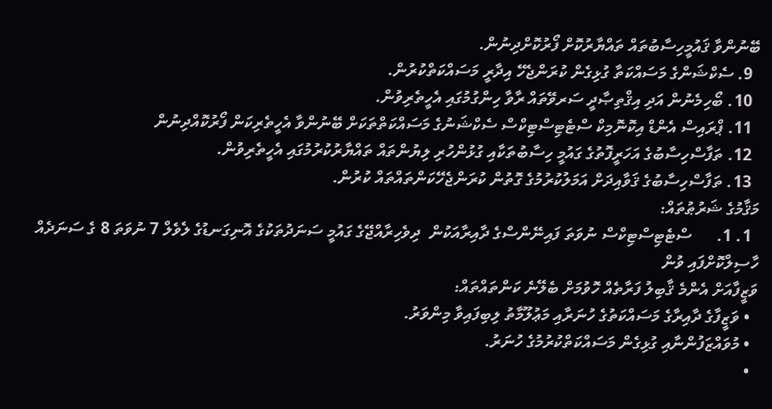ބޭނުންވާ ޤައުމީހިސާބުތައް ތައްޔާރުކޮށް ފޯރުކޮށްދިނުން.
  9. ސެކްޝަންގެ މަސައްކަތާ ގުޅިގެން ކުރަންޖެހޭ އިދާރީ މަސައްކަތްކުރުން.
  10. ބޯހިމެނުން އަދި އިޤްތިޞާދީ ސަރވޭތައް ރާވާ ހިންގުމުގައި އެހީތެރިވުން.
  11. ޕްރައިސް އެންޑް އިކޮނޮމިކް ސްޓެޓިސްޓިކްސް ސެކްޝަނުގެ މަސައްކަތްތަކަށް ބޭނުންވާ އެހީތެރިކަން ފޯރުކޮއްދިނުން
  12. ތަފާސްހިސާބުގެ އަހަރީފޮތުގެ ގައުމީ ހިސާބުތަކާއި ގުޅުންހުރި ލިޔުންތައް ތައްޔާރުކުރުމުގައި އެހީތެރިވުން.
  13. ތަފާސްހިސާބުގެ ޤަވާއިދަށް އަމަލުކުރުމުގެ ގޮތުން ކުރަންޖެހޭކަންތައްތައް ކުރުން.
މަޤާމުގެ ޝަރުޠުތައް:
  1. 1.      ސްޓެޓިސްޓިކްސް ނުވަތަ ފައިނޭންސްގެ ދާއިރާއަކުން  ދިވެހިރާއްޖޭގެ ގައުމީ ސަނަދުތަކުގެ އޮނިގަނޑުގެ ލެވެލް 7 ނުވަތަ 8 ގެ ސަނަދެއް ހާސިލްކޮށްފައި ވުން
ވަޒީފާއަށް އެންމެ ޤާބިލު ފަރާތެއް ހޮވުމަށް ބެލޭނެ ކަންތައްތައް:
  • ވަޒީފާގެ ދާއިރާގެ މަސައްކަތުގެ ހުނަރާއި މަޢުލޫމާތު ލިބިފައިވާ މިންވަރު.
  • މުވައްޒަފުންނާއި ގުޅިގެން މަސައްކަތްކުރުމުގެ ހުނަރު.
  •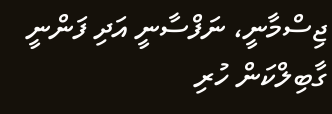ޖިސްމާނީ، ނަފްސާނީ އަދި ފަންނީ ގާބިލްކަން ހުރި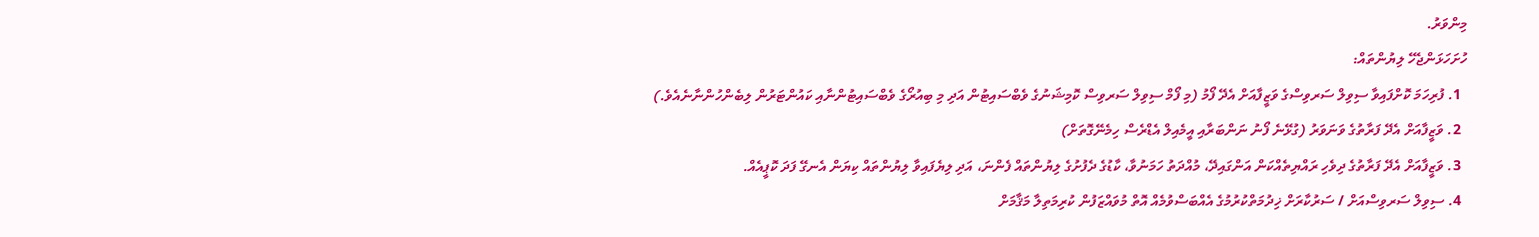މިންވަރު.
ހުށަހަޅަންޖެހޭ ލިޔުންތައް:
  1. ފުރިހަމަ ކޮށްފައިވާ ސިވިލް ސަރވިސްގެ ވަޒީފާއަށް އެދޭ ފޯމު (މި ފޯމް ސިވިލް ސަރވިސް ކޮމިޝަނުގެ ވެބްސައިޓުން އަދި މި ބިއުރޯގެ ވެބްސައިޓުންނާއި ކައުންޓަރުން ލިބެންހުންނާނެއެވެ.)
  2. ވަޒީފާއަށް އެދޭ ފަރާތުގެ ވަނަވަރު (ގުޅޭނެ ފޯނު ނަންބަރާއި އީމެއިލް އެޑްރެސް ހިމެނޭގޮތަށް)
  3. ވަޒީފާއަށް އެދޭ ފަރާތުގެ ދިވެހި ރައްޔިތެއްކަން އަންގައިދޭ، މުއްދަތު ހަމަނުވާ، ކާޑުގެ ދެފުށުގެ ލިޔުންތައް ފެންނަ، އަދި ލިޔެފައިވާ ލިޔުންތައް ކިޔަން އެނގޭ ފަދަ ކޮޕީއެއް.
  4. ސިވިލް ސަރވިސްއަށް / ސަރުކާރަށް ޚިދުމަތްކުރުމުގެ އެއްބަސްވުމެއް އޮތް މުވައްޒަފުން ކުރިމަތިލާ މަޤާމަށް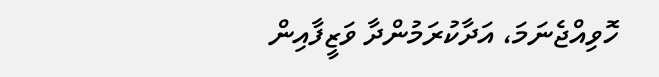ހޮވިއްޖެނަމަ، އަދާކުރަމުންދާ ވަޒީފާއިން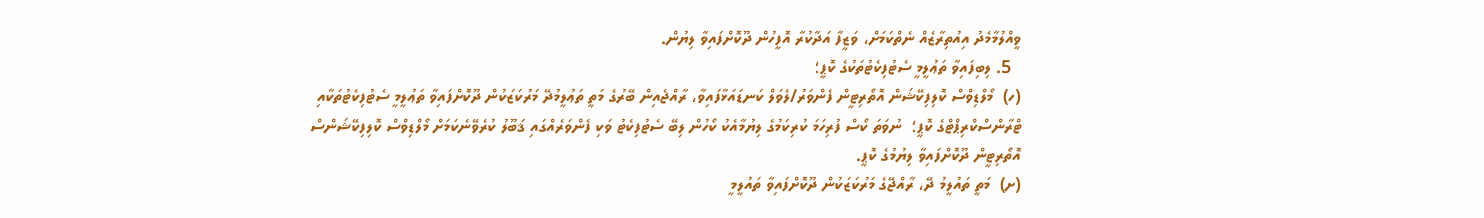ވީއްލުމާމެދު އިއުތިރާޒެއް ނެތްކަމަށް، ވަޒީފާ އަދާކުރާ އޮފީހުން ދޫކޮށްފައިވާ ލިޔުން.
  5. ލިބިފައިވާ ތަޢުލީމީ ސެޓުފިކެޓުތަކުގެ ކޮޕީ؛
(ހ)  މޯލްޑިވްސް ކޮލިފިކޭޝަން އޮތޯރިޓީން ފެންވަރު/ލެވަލް ކަނޑައަޅާފައިވާ، ރާއްޖެއިން ބޭރުގެ މަތީ ތަޢުލީމުދޭ މަރުކަޒަކުން ދޫކޮށްފައިވާ ތަޢުލީމީ ސެޓުފިކެޓުތަކާއި ޓްރާންސްކްރިޕްޓްގެ ކޮޕީ؛  ނުވަތަ ކޯސް ފުރިހަމަ ކުރިކަމުގެ ލިޔުމާއެކު ކޯހުން ލިބޭ ސެޓުފިކެޓު ވަކި ފެންވަރެއްގައި ޤަބޫލު ކުރެވޭނެކަމަށް މޯލްޑިވްސް ކޮލިފިކޭޝަންސް އޮތޯރިޓީން ދޫކޮށްފައިވާ ލިޔުމުގެ ކޮޕީ.
(ށ)  މަތީ ތައުލީމު ދޭ، ރާއްޖޭގެ މަރުކަޒަކުން ދޫކޮށްފައިވާ ތައުލީމީ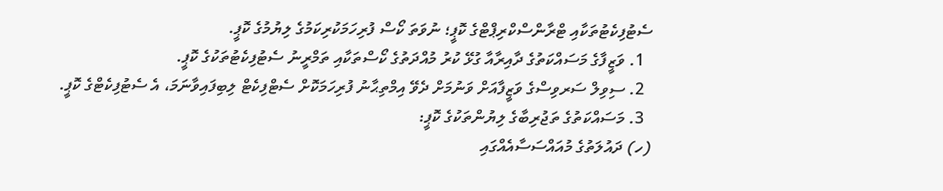ސެޓުފިކެޓުތަކާއި ޓްރާންސްކްރިޕްޓްގެ ކޮޕީ؛ ނުވަތަ ކޯސް ފުރިހަމަކުރިކަމުގެ ލިޔުމުގެ ކޮޕީ.
  1. ވަޒީފާގެ މަސައްކަތުގެ ދާއިރާއާ ގުޅޭ ކުރު މުއްދަތުގެ ކޯސްތަކާއި ތަމްރީނު ސެޓުފިކެޓުތަކުގެ ކޮޕީ.
  2. ސިވިލް ސަރވިސްގެ ވަޒީފާއަށް ވަނުމަށް ދެވޭ އިމްތިޙާނު ފުރިހަމަކޮށް ސެޓްފިކެޓް ލިބިފައިވާނަމަ، އެ ސެޓުފިކެޓްގެ ކޮޕީ.
  3. މަސައްކަތުގެ ތަޖުރިބާގެ ލިޔުންތަކުގެ ކޮޕީ:
(ހ) ދައުލަތުގެ މުއައްސަސާއެއްގައި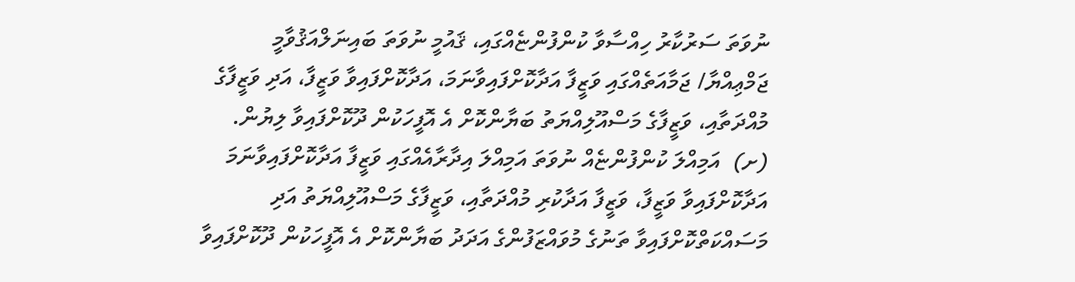ނުވަތަ ސަރުކާރު ހިއްސާވާ ކުންފުންޏެއްގައި، ޤައުމީ ނުވަތަ ބައިނަލްއަޤުވާމީ ޖަމްޢިއްޔާ/ ޖަމާއަތެއްގައި ވަޒީފާ އަދާކޮށްފައިވާނަމަ، އަދާކޮށްފައިވާ ވަޒީފާ، އަދި ވަޒީފާގެ މުއްދަތާއި، ވަޒީފާގެ މަސްއޫލިއްޔަތު ބަޔާންކޮށް އެ އޮފީހަކުން ދޫކޮށްފައިވާ ލިޔުން.
(ށ)  އަމިއްލަ ކުންފުންޏެއް ނުވަތަ އަމިއްލަ އިދާރާއެއްގައި ވަޒީފާ އަދާކޮށްފައިވާނަމަ އަދާކޮށްފައިވާ ވަޒީފާ، ވަޒީފާ އަދާކުރި މުއްދަތާއި، ވަޒީފާގެ މަސްއޫލިއްޔަތު އަދި މަސައްކަތްކޮށްފައިވާ ތަނުގެ މުވައްޒަފުންގެ އަދަދު ބަޔާންކޮށް އެ އޮފީހަކުން ދޫކޮށްފައިވާ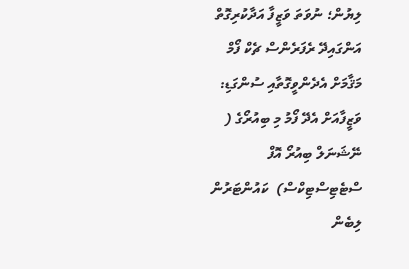ލިޔުން؛ ނުވަތަ ވަޒީފާ އަދާކުރިގޮތް އަންގައިދޭ ރެފަރެންސް ޗެކް ފޯމް
މަޤާމަށް އެދެންވީގޮތާއި ސުންގަޑި:
ވަޒީފާއަށް އެދޭ ފޯމު މި ބިއުރޯގެ ( ނޭޝަނަލް ބިއުރޯ އޮފް ސްޓެޓިސްޓިކްސް)  ކައުންޓަރުން ލިބެން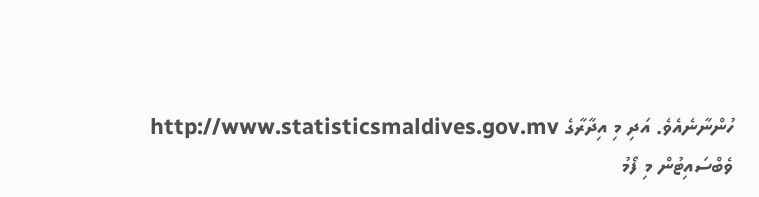ހުންނާނެއެވެ. އަދި މި އިދާރާގެ http://www.statisticsmaldives.gov.mv  ވެބްސައިޓުން މި ފޯމު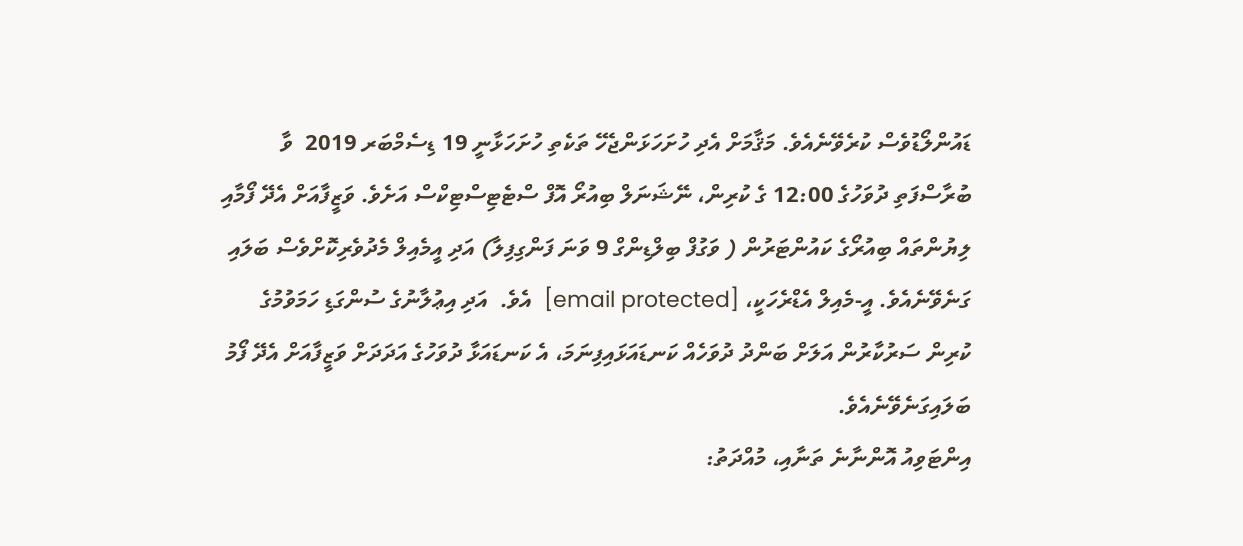ޑައުންލޯޑުވެސް ކުރެވޭނެއެވެ. މަޤާމަށް އެދި ހުށަހަޅަންޖެހޭ ތަކެތި ހުށަހަޅާނީ 19 ޑިސެމްބަރ 2019  ވާ ބުރާސްފަތި ދުވަހުގެ 12:00 ގެ ކުރިން، ނޭޝަނަލް ބިއުރޯ އޮފް ސްޓެޓިސްޓިކްސް އަށެވެ. ވަޒީފާއަށް އެދޭ ފޯމާއި ލިޔުންތައް ބިއުރޯގެ ކައުންޓަރުން ( ވަގުފް ބިލްޑިންގް 9 ވަނަ ފަންގިފިލާ) އަދި އީމެއިލް މެދުވެރިކޮށްވެސް ބަލައި ގަނެވޭނެއެވެ. އީ-މެއިލް އެޑްރެހަކީ، [email protected]  އެވެ.  އަދި އިޢުލާނުގެ ސުންގަޑި ހަމަވުމުގެ  ކުރިން ސަރުކާރުން އަލަށް ބަންދު ދުވަހެއް ކަނޑައަޅައިފިނަމަ، އެ ކަނޑައަޅާ ދުވަހުގެ އަދަދަށް ވަޒީފާއަށް އެދޭ ފޯމު ބަލައިގަނެވޭނެއެވެ.
އިންޓަވިއު އޮންނާނެ ތަނާއި، މުއްދަތު: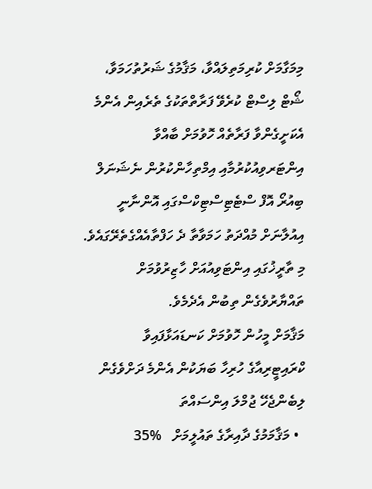މިމަގާމަށް ކުރިމަތިލައްވާ، މަޤާމުގެ ޝަރުތުހަމަވާ، ޝޯޓް ލިސްޓް ކުރެވޭ ފަރާތްތަކުގެ ތެރެއިން އެންމެ އެކަށީގެންވާ ފަރާތެއް ހޮވުމަށް ބާއްވާ އިންޓަރވިއުކުރުމާއި އިމްތިހާންކުރުން ނެޝަނަލް ބިއުރޯ އޮފް ސްޓެޓިސްޓިކްސްގައި އޮންނާނީ އިއުލާނަށް މުއްދަތު ހަމަވާތާ ދެ ހަފްތާއެއްގެތެރޭގައެވެ. މި ތާރީޚުގައި އިންޓަވިއުއަށް ހާޒިރުވުމަށް ތައްޔާރުވެގެން ތިބުން އެދެމެވެ.
މަޤާމަށް މީހުން ހޮވުމަށް ކަނޑައަޅާފައިވާ ކްރައިޓީރިއާގެ ހުރިހާ ބަޔަކުން އެންމެ ދަށްވެގެން ލިބެންޖެހޭ ޖުމްލަ އިންސައްތަ
  • މަޤާމަމުގެ ދާއިރާގެ ތައުލީމަށް   %35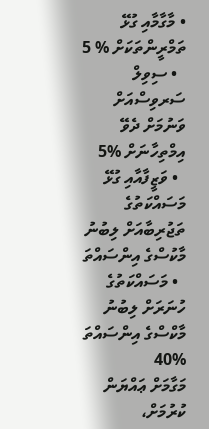• މާގާމާއި ގުޅޭ ތަމްރީންތަކަށް % 5
  • ސިވިލް ސަރވިސްއަށް ވަނުމަށް ދެވޭ އިމްތިހާނަށް %5
  • ވަޒީފާއާއި ގުޅޭ މަސައްކަތުގެ ތަޖުރިބާއަށް ލިބުނު މާކުސްގެ އިންސައްތަ
  • މަސައްކަތުގެ ހުނަރަށް ލިބުނު މާކްސްގެ އިންސައްތަ %40
މަގާމަށް ޢައްޔަން ކުރުމަށް،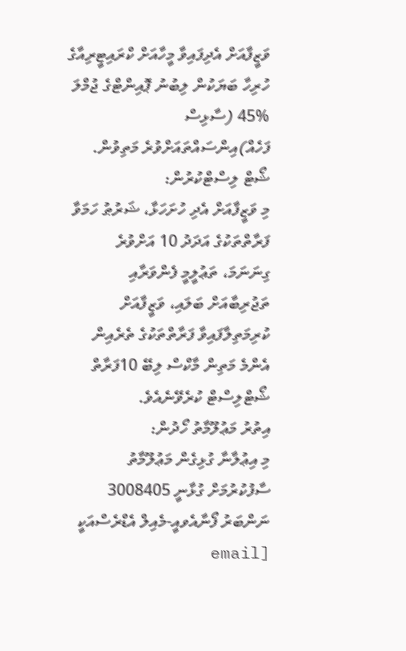ވަޒީފާއަށް އެދިފައިވާ މީހާއަށް ކްރައިޓީރިއާގެ ހުރިހާ ބަޔަކުން ލިބުނު ޕޮއިންޓްގެ ޖުމްލަ %45 (ސާޅިސް ފަހެއް)އިންސައްތައަށްވުރެ މަތިވުން.
ޝޯޓް ލިސްޓްކުރުން:
މި ވަޒީފާއަށް އެދި ހުށަހަޅާ، ޝަރުޠު ހަމަވާ ފަރާތްތަކުގެ އަދަދު 10 އަށްވުރެ ގިނަނަމަ، ތަޢުލީމީ ފެންވަރާއި ތަޖުރިބާއަށް ބަލައި، ވަޒީފާއަށް ކުރިމަތިލާފައިވާ ފަރާތްތަކުގެ ތެރެއިން އެންމެ މަތިން މާކްސް ލިބޭ 10ފަރާތް ޝޯޓްލިސްޓް ކުރެވޭނެއެވެ.
އިތުރު މަޢުލޫމާތު ހޯދުން:
މި އިޢުލާނާ ގުޅިގެން މަޢުލޫމާތު ސާފުކުރުމަށް ގުޅާނީ 3008405 ނަންބަރު ފޯނާއެވއީ-މެއިލް އެޑްރެސްއަކީ [email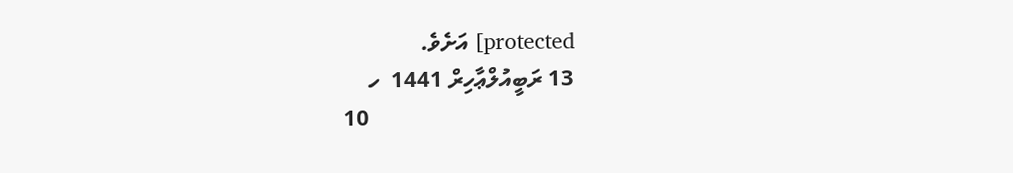protected] އަށެވެ.
13 ރަބީއުލްޢާހިރް 1441  ހ
                                    10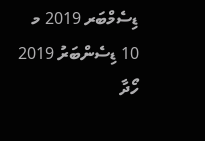ޑިސެމްބަރ 2019 މ
10 ޑިސެންބަރު 2019
ހޯދާ